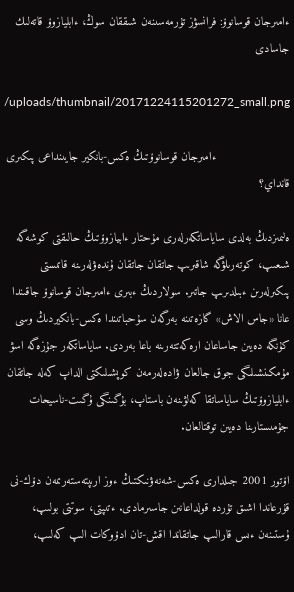ءامىرجان قوسانوۆ: فرانسۋز تۇرمەسىنەن شىققان سوڭ، ءابليازوۆ قاتەلىك جاسادى

/uploads/thumbnail/20171224115201272_small.png

                     ءامىرجان قوسانوۆتىڭ ەكس-بانكير جايىنداعى پىكىرى قانداي؟

ەلىمىزدىڭ بەلدى ساياساتكەرلەرى مۇحتار ءابيازوۆتىڭ حالىقتى كوشەگە شىعىپ، كوتەرىلۋگە شاقىرىپ جاتقان جاتقان ۇندەۋلەرىنە قاتىستى پىكىرلەرىن ءبىلدىرىپ جاتىر. سولاردىڭ ءبىرى ءامىرجان قوسانوۆ جاقىندا عانا «جاس الاش» گازەتىنە بەرگەن سۇحباتىندا ەكس-بانكيردىڭ وسى كۇنگە دەيىن جاساعان ارەكەتتەرىنە باعا بەردى. ساياساتكەر جۇزەگە اسۋ مۇمكىنشىلىگى جوق جالعان ۋادەلەرمەن كوپشىلىكتى الداپ كەلە جاتقان ءابليازوۆتىڭ ساياساتقا كەلۋىنەن باستاپ، بۇگىنگى ۇگىت-ناسيحات جۇمىستارىنا دەيىن توقتالعان.

اۆتور 2001 جىلدارى ەكس-شەنەۋنىكتىڭ ءوز ارىپتەستەرىمەن دۆك-نى قۇرعاندا اشىق تۇردە قولداعانىن جاسىرمادى. ءتىپتى، سوتتى بولىپ، ۇستىنەن ءىس قارالىپ جاتقاندا اقش-تان ادۆوكات الىپ كەلىپ،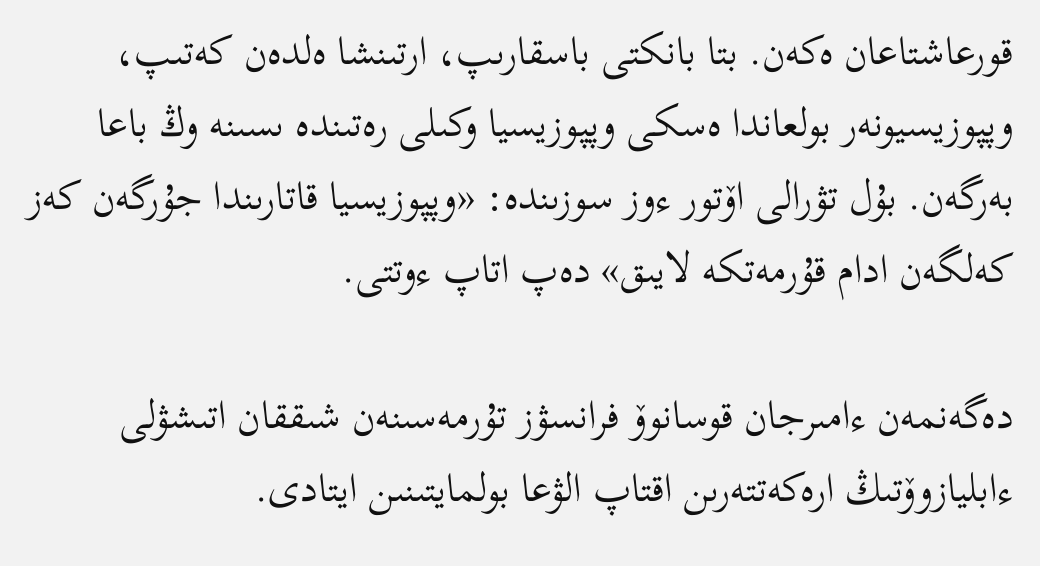قورعاشتاعان ەكەن. بتا بانكتى باسقارىپ، ارتىنشا ەلدەن كەتىپ، وپپوزيسيونەر بولعاندا ەسكى وپپوزيسيا وكىلى رەتىندە ىسىنە وڭ باعا بەرگەن. بۇل تۋرالى اۆتور ءوز سوزىندە: «وپپوزيسيا قاتارىندا جۇرگەن كەز كەلگەن ادام قۇرمەتكە لايىق» دەپ اتاپ ءوتتى.

دەگەنمەن ءامىرجان قوسانوۆ فرانسۋز تۇرمەسىنەن شىققان اتىشۋلى ءابليازوۆتىڭ ارەكەتتەرىن اقتاپ الۋعا بولمايتىنىن ايتادى.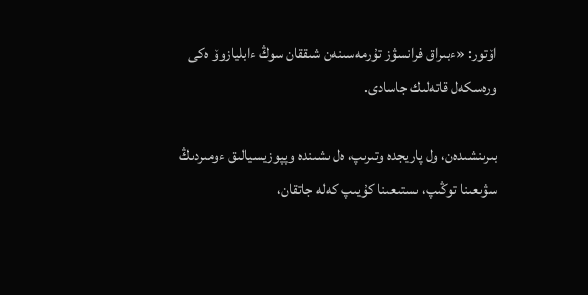اۆتور: «ءبىراق فرانسۋز تۇرمەسىنەن شىققان سوڭ ءابليازوۆ ەكى ورەسكەل قاتەلىك جاسادى.

بىرىنشىدەن، ول پاريجدە وتىرىپ، ەل ىشىندە وپپوزيسيالىق ءومىردىڭ سۋىعىنا توڭىپ، ىستىعىنا كۇيىپ كەلە جاتقان،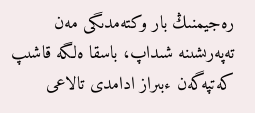رەجيمنىڭ بار وكتەمدىگى مەن تەپەرىشىنە شىداپ، باسقا ەلگە قاشىپ كەتپەگەن ءبىراز ادامدى تالاعى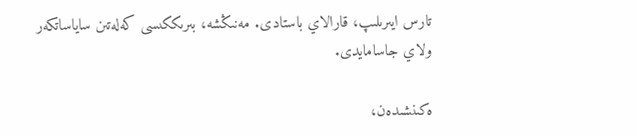تارس ايىرىلىپ، قارالاي باستادى. مەنىڭشە، بىرىككىسى كەلەتىن ساياساتكەر ولاي جاسامايدى.

ەكىنشىدەن،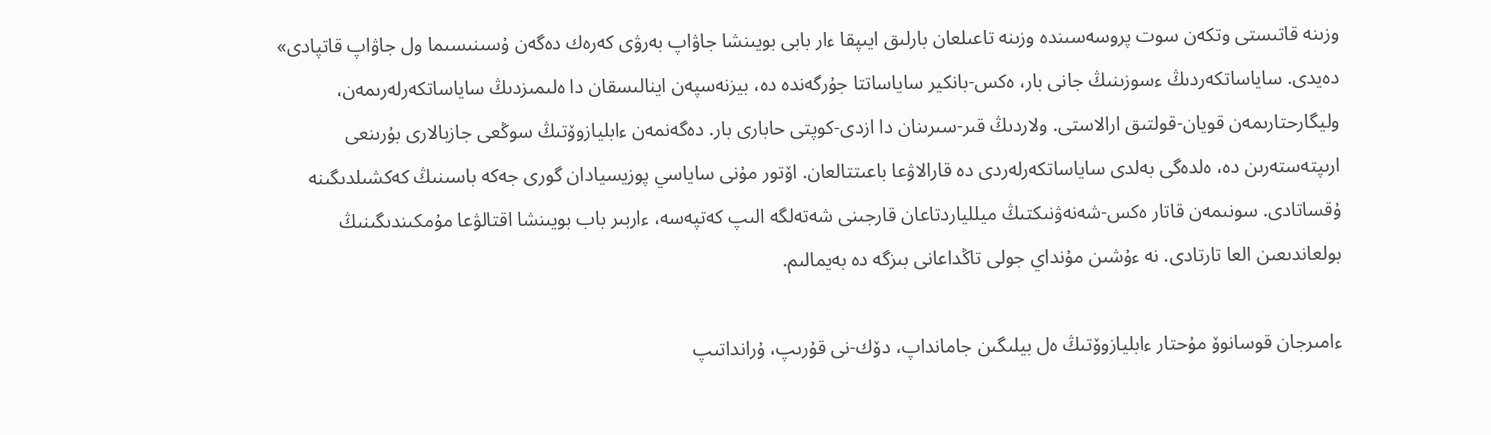وزىنە قاتىستى وتكەن سوت پروسەسىندە وزىنە تاعىلعان بارلىق ايىپقا ءار بابى بويىنشا جاۋاپ بەرۋى كەرەك دەگەن ۇسىنىسىما ول جاۋاپ قاتپادى» دەيدى. ساياساتكەردىڭ ءسوزىنىڭ جانى بار، ەكس-بانكير ساياساتتا جۇرگەندە دە، بيزنەسپەن اينالىسقان دا ەلىمىزدىڭ ساياساتكەرلەرىمەن، وليگارحتارىمەن قويان-قولتىق ارالاستى. ولاردىڭ قىر-سىرىنان دا ازدى-كوپتى حابارى بار. دەگەنمەن ءابليازوۆتىڭ سوڭعى جازبالارى بۇرىنعى ارىپتەستەرىن دە، ەلدەگى بەلدى ساياساتكەرلەردى دە قارالاۋعا باعىتتالعان. اۆتور مۇنى ساياسي پوزيسيادان گورى جەكە باسىنىڭ كەكشىلدىگىنە ۇقساتادى. سونىمەن قاتار ەكس-شەنەۋنىكتىڭ ميللياردتاعان قارجىنى شەتەلگە الىپ كەتپەسە، ءاربىر باب بويىنشا اقتالۋعا مۇمكىندىگىنىڭ بولعاندىعىن العا تارتادى. نە ءۇشىن مۇنداي جولى تاڭداعانى بىزگە دە بەيمالىم.

ءامىرجان قوسانوۆ مۇحتار ءابليازوۆتىڭ ەل بيلىگىن جامانداپ، دۆك-نى قۇرىپ، ۇرانداتىپ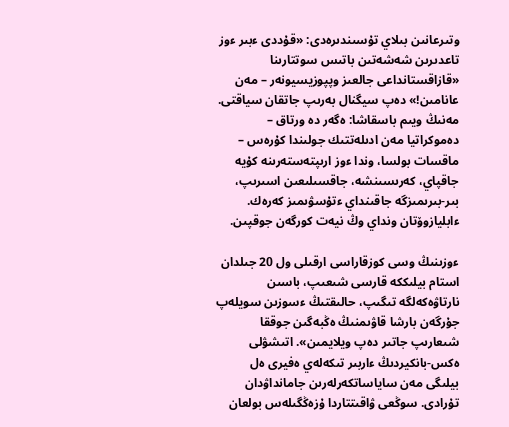وتىرعانىن بىلاي تۇسىندىرەدى: «قۇددى ءبىر ءوز تاعدىرىن شەشەتىن باتىس سوتتارىنا «قازاقستانداعى جالعىز وپپوزيسيونەر – مەن عانامىن!» دەپ سيگنال بەرىپ جاتقان سياقتى. مەنىڭ ويىم باسقاشا: ەگەر دە ورتاق – دەموكراتيا مەن ادىلەتتىك جولىندا كۇرەس – ماقسات بولسا، وندا ءوز ارىپتەستەرىنە كۇيە جاقپاي، كەرىسىنشە، جاقسىلىعىن اسىرىپ، بىر-بىرىمىزگە جاقىنداي ءتۇسۋىمىز كەرەك. ءابليازوۆتان ونداي وڭ نيەت كورگەن جوقپىن.

ءوزىنىڭ وسى كوزقاراسى ارقىلى ول 20 جىلدان استام بيلىككە قارسى شىعىپ، باسىن نارتاۋەكەلگە تىگىپ، حالىقتىڭ ءسوزىن سويلەپ جۇرگەن بارشا قاۋىمنىڭ ەڭبەگىن جوققا شىعارىپ جاتىر دەپ ويلايمىن». اتىشۋلى ەكس-بانكيردىڭ ءاربىر تىكەلەي ەفيرى ەل بيلىگى مەن ساياساتكەرلەرىن جامانداۋدان تۇرادى. سوڭعى ۋاقىتتاردا ۇزەڭگىلەس بولعان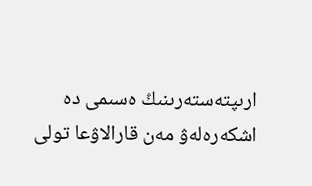ارىپتەستەرىنىڭ ەسىمى دە اشكەرەلەۋ مەن قارالاۋعا تولى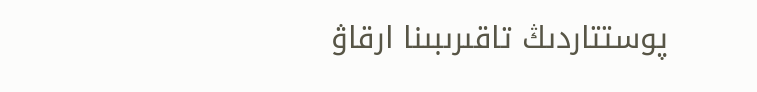پوستتاردىڭ تاقىرىبىنا ارقاۋ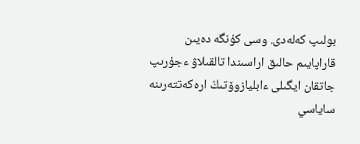بولىپ كەلەدى. وسى كۇنگە دەيىن قاراپايىم حالىق اراسىندا تالقىلاۋ ءجۇرىپ جاتقان ايگىلى ءابليازوۆتىڭ ارەكەتتەرىنە ساياسي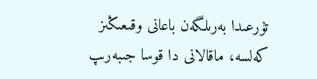تۇرعىدا بەرىلگەن باعانى وقىعىڭىز كەلسە، ماقالانى دا قوسا جىبەرىپ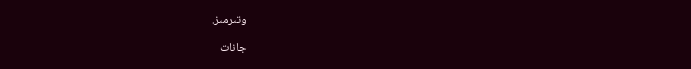وتىرمىز.

جانات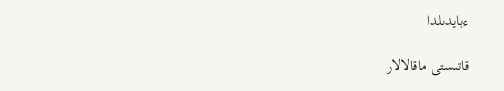ءبايدىلدا

قاتىستى ماقالالار